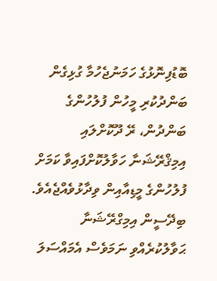ބޮޑުފިނޮޅުގެ ހަމަނުޖެހުމާ ގުޅިގެން ބަންދުކުރި މީހުން ފުލުހުންގެ ބަންދުން، ރޭ ދޫކޮށްލައި އިމިޤްރޭޝަނާ ހަވާލުކޮށްފައިވާ ކަމަށް ފުލުހުންގެ މީޑިއާއިން ވިދާޅުވެއްޖެއެވެ.
ބިދޭސީން އިމިގްރޭޝަނާ ޙަވާލުކުރެއްވި ނަމަވެސް އެމައްސަލަ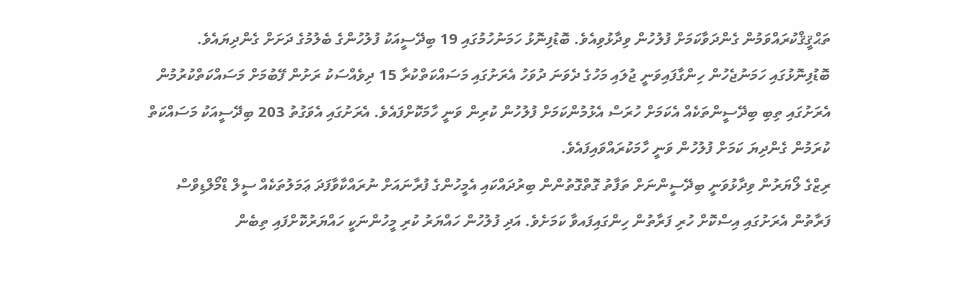ތަޙްޤީޤްކުރައްވަމުން ގެންދަވާކަމަށް ފުލުހުން ވިދާޅުވިއެވެ. ބޮޑުފިނޮޅު ހަމަނުހުމުގައި 19 ބިދޭސީއަކު ފުލުހުންގެ ބެލުމުގެ ދަށަށް ގެންދިޔައެވެ.
ބޮޑުފިނޮޅުގައި ހަމަނުޖެހުން ހިންގާފައިވަނީ ޖުލައި މަހުގެ ދެވަނަ ދުވަހު އެރަށުގައި މަސައްކަތްކުރާ 15 ދިވެއްސަކު ރަށުން ފޭބުމަށް މަސައްކަތްކުރުމުން އެރަށުގައި ތިބި ބިދޭސީންތަކެއް އެކަމަށް ހުރަސް އެޅުމުންކަމަށް ފުލުހުން ކުރިން ވަނީ ހާމަކޮށްފައެވެ. އެރަށުގައި އެވަގުތު 203 ބިދޭސީއަކު މަސައްކަތް ކުރަމުން ގެންދިޔަ ކަމަށް ފުލުހުން ވަނީ ހާމަކުރައްވައިފައެވެ.
ރިޒްގެ ލޯޔަރުން ވިދާޅުވަނީ ބިދޭސީންނަށް ތަފާތު ގޮތްގޮތުންން ބިރުދައްކައި އެމީހުންގެ ފުރާނައަށް ނުރައްކާވާފަދަ ޢަމަލުތަކެއް ސީލް ޑްމޯލްޑިވްސް ފަރާތުން އެރަށުގައި އިސްކޮށް ހުރި ފަރާތުން ހިންގައިފައވާ ކަމަށެވެ. އަދި ފުލުހުން ހައްޔަރު ކުރި މީހުންނަކީ ހައްޔަރުކޮށްފައި ތިބެން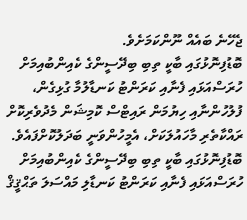ޖެހޭނެ ބައެއް ނޫންކަމަށެވެ.
ބޮޑުފިނޮޅުގައި ބާކީ ތިބި ބިދޭސީންގެ ކެއިންބުއިމަށް ހުރަސްއަޅައި ފެނާއި ކަރަންޓު ކަނޑާލުމާ ގުޅިގެން، ފުލުހުންނާއި ހިޔުމަން ރައިޓްސް ކޮމިޝަން މެދުވެރިކޮށް ރައްކާތެރި މާހައުލަކަށް، އެމީހުންވަނީ ބަދަލުކޮށްފައެވެ. ބޮޑުފިނޮޅުގައި ބާކީ ތިބި ބިދޭސީންގެ ކެއިންބުއިމަށް ހުރަސްއަޅައި ފެނާއި ކަރަންޓު ކަނޑާލި މައްސަލަ ތަޙްޤީޤް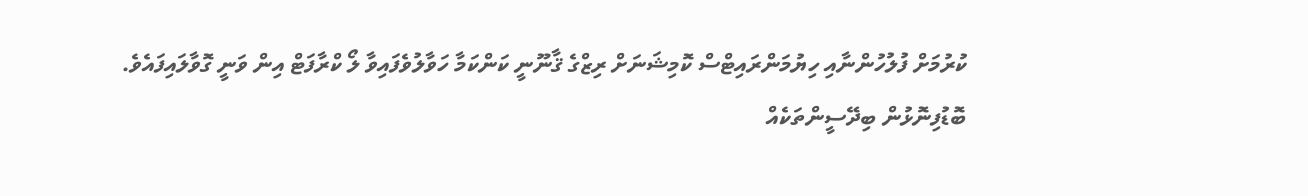ކުރުމަށް ފުލުހުންނާއި ހިޔުމަންރައިޓްސް ކޮމިޝަނަށް ރިޒްގެ ޤާނޫނީ ކަންކަމާ ހަވާލުވެފައިވާ ލޯ ކްރާފަޓް އިން ވަނީ ގޮވާލައިފައެވެ.
ބޮޑުފިނޮޅުން ބިދޭސީންތަކެއް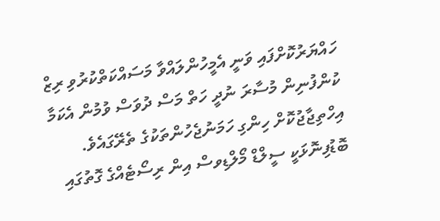ހައްޔަރުކޮށްފައި ވަނީ އެމީހުންލައްވާ މަސައްކަތްކުރުވި ރިޒް ކުންފުނިން މުސާރަ ނުދީ ހަތް މަސް ދުވަސް ވުމުން އެކަމާ އިހްތިޖާޖުކޮށް ހިންގި ހަމަނުޖެހުންތަކުގެ ތެރޭގައެވެ.
ބޮޑުފިނޮޅަކީ ސީލްޑް މޯލްޑިވސް އިން ރިސޯޓެއްގެ ގޮތުގައި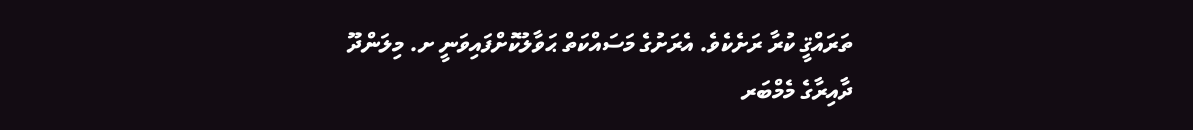ތަރައްޤީ ކުރާ ރަށެކެވެ. އެރަށުގެ މަސައްކަތް ޙަވާލުކޮށްފައިވަނީ ށ. މިލަންދޫ ދާއިރާގެ މެމްބަރ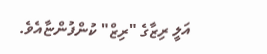އަލީ ރިޒާގެ "ރިޒް" ކުންފުންޏާއެވެ.